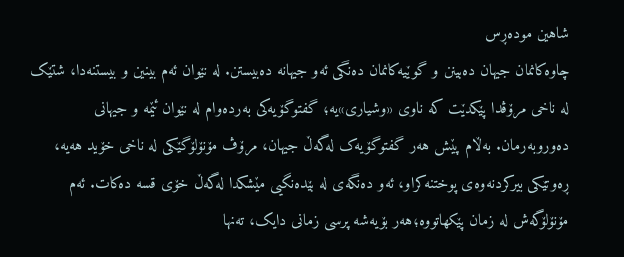شاهین مودەڕس
چاوەکانمان جیهان دەبینن و گوێیەکانمان دەنگی ئەو جیهانە دەبیستن. لە نێوان ئەم بینین و بیستنەدا، شتێک لە ناخی مرۆڤدا پێکدێت کە ناوی «وشیاری»یە؛ گفتوگۆیەکی بەردەوام لە نێوان ئێمە و جیهانی دەوروبەرمان. بەڵام پێش هەر گفتوگۆیەک لەگەڵ جیهان، مرۆڤ مۆنۆلۆگێکی لە ناخی خۆید هەیە، ڕەوتێکی بیرکردنەوەی پوختنەکراو، ئەو دەنگەی لە بێدەنگیی مێشکدا لەگەڵ خۆی قسە دەکات. ئەم مۆنۆلۆگەش لە زمان پێکهاتووە؛هەر بۆیەشە پرسی زمانی دایک، تەنها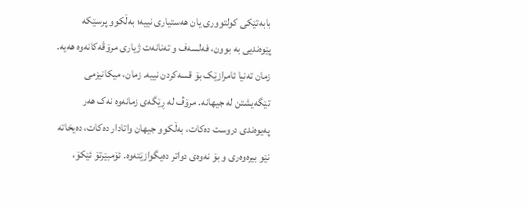بابەتێکی کولتووری یان هەستیاری نییە؛ بەڵکوو پرسێکە پێوەندیی بە بوون، فەلسەف و تەنانەت ژیاری مرۆڤەکانەوە هەیە.
زمان تەنیا ئامرازێک بۆ قسەکردن نییە. زمان، میکانیزمی تێگەیشتن لە جیهانە. مرۆڤ لە ڕێگەی زمانەوە نەک هەر پەیوەندی دروست دەکات، بەڵکوو جیهان واتادار دەکات، دەیخاتە نێو بیرەوەری و بۆ نەوەی دواتر دەیگوازێتەوە. ئۆمبێرتۆ ئێکۆ،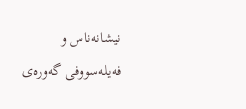نیشانەناس و فەیلەسووفی گەورەی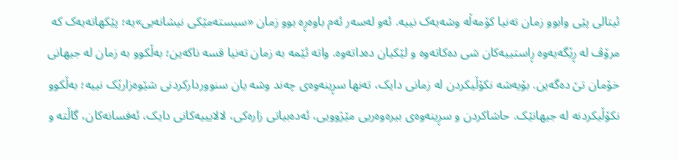ئیتالی پێی وابوو زمان تەنیا کۆمەڵە وشەیەک نییە. ئەو لەسەر ئەم باوەڕە بوو زمان «سیستەمێکی نیشانەیی»یە؛ پێکهاتەیەک کە مرۆڤ لە ڕێگەیەوە ڕاستییەکان شی دەکاتەوە و لێکیان دەداتەوە. واتە ئێمە بە زمان تەنیا قسە ناکەین؛ بەڵکوو بە زمان لە جیهانی خۆمان تێ دەگەین. بۆیەشە نکۆڵیکردن لە زمانی دایک، تەنها سڕینەوەی چەند وشە یان سنووردارکردنی شێوەزارێک نییە؛ بەڵکوو نکۆڵیکردنە لە جیهانێک. حاشاکردن و سڕینەوەی بیرەوەریی مێژوویی، ئەدەبیاتی زارەکی، لالایییەکانی دایک، ئەفسانەکان، گاڵتە و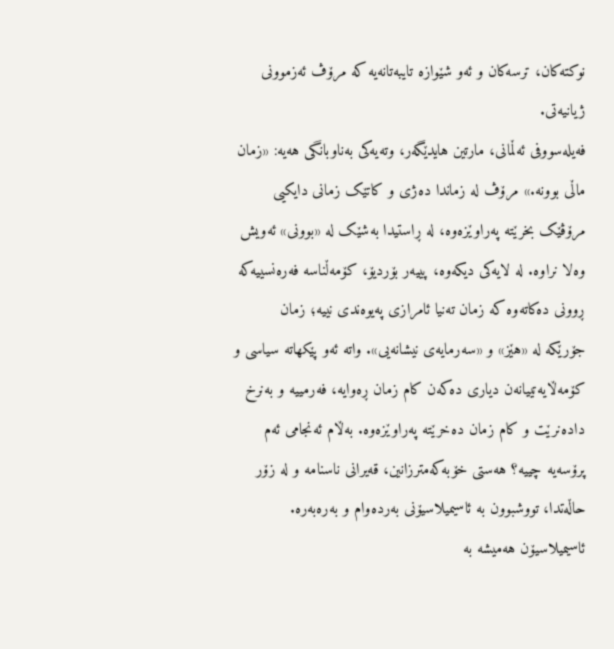نوکتەکان، ترسەکان و ئەو شێوازە تایبەتانەیە کە مرۆڤ ئەزموونی ژیانیەتی.
فەیلەسووفی ئەڵمانی، مارتین هایدێگەر، وتەیەکی بەناوبانگی هەیە: «زمان ماڵی بوونە.» مرۆڤ لە زماندا دەژی و کاتێک زمانی دایکیی مرۆڤێک بخرێتە پەراوێزەوە، لە ڕاستیدا بەشێک لە «بوونی» ئەویش وەلا نراوە. لە لایەکی دیکەوە، پییەر بۆردیۆ، کۆمەڵناسە فەرەنسییەکە ڕوونی دەکاتەوە کە زمان تەنیا ئامرازی پەیوەندی نییە؛ زمان جۆرێکە لە «هێز» و «سەرمایەی نیشانەیی». واتە ئەو پێکهاتە سیاسی و کۆمەڵایەتییانەن دیاری دەکەن کام زمان ڕەوایە، فەرمییە و بەنرخ دادەنرێت و کام زمان دەخرێتە پەراوێزەوە. بەڵام ئەنجامی ئەم پرۆسەیە چییە؟ هەستی خۆبەکەمترزانین، قەیرانی ناسنامە و لە زۆر حاڵەتدا، تووشبوون بە ئاسیمیلاسیۆنی بەردەوام و بەرەبەرە. ئاسیمیلاسیۆن هەمیشە بە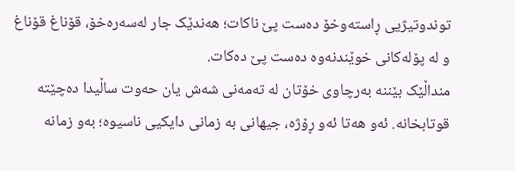توندوتیژیی ڕاستەوخۆ دەست پێ ناکات؛ هەندێک جار لەسەرەخۆ، قۆناغ قۆناغ و لە پۆلەکانی خوێندنەوە دەست پێ دەکات.
منداڵێک بێننە بەرچاوی خۆتان لە تەمەنی شەش یان حەوت ساڵیدا دەچێتە قوتابخانە. ئەو هەتا ئەو ڕۆژە، جیهانی بە زمانی دایکیی ناسیوە؛ بەو زمانە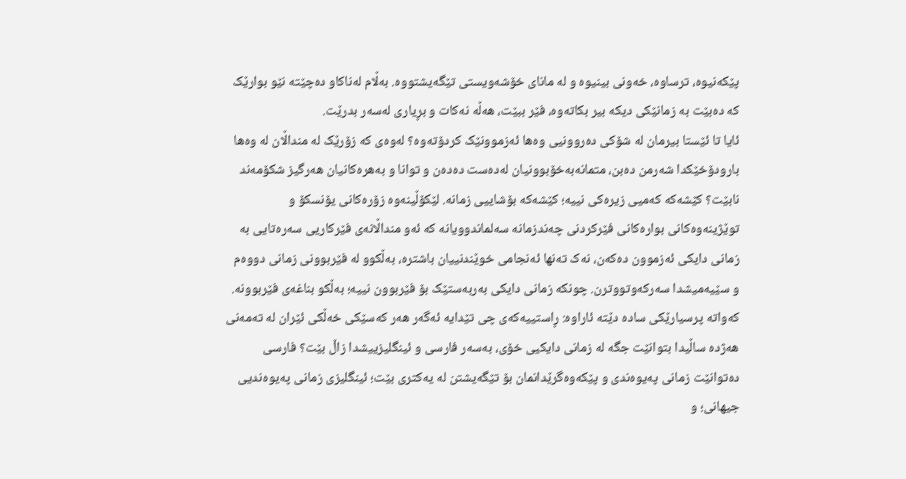پێکەنیوە، ترساوە، خەونی بینیوە و لە مانای خۆشەویستی تێگەیشتووە. بەڵام لەناکاو دەچێتە نێو بوارێک کە دەبێت بە زمانێکی دیکە بیر بکاتەوە، فێر ببێت، هەڵە نەکات و بڕیاری لەسەر بدرێت.
ئایا تا ئێستا بیرمان لە شۆکی دەروونیی وەها ئەزموونێک کردۆتەوە؟ لەوەی کە زۆرێک لە منداڵان لە وەها بارودۆخێکدا شەرمن دەبن، متمانەبەخۆبوونیان لەدەست دەدەن و توانا و بەهرەکانیان هەرگیز شکۆمەند نابێت؟ کێشەکە کەمیی زیرەکی نییە؛ کێشەکە بۆشاییی زمانە. لێکۆڵینەوە زۆرەکانی یۆنسکۆ و توێژینەوەکانی بوارەکانی فێرکردنی چەندزمانە سەلماندوویانە کە ئەو منداڵانەی فێرکاریی سەرەتایی بە زمانی دایکی ئەزموون دەکەن، نەک تەنها ئەنجامی خوێندنییان باشترە، بەڵکوو لە فێربوونی زمانی دووەم و سێیەمیشدا سەرکەوتووترن. چونکە زمانی دایکی بەربەستێک بۆ فێربوون نییە؛ بەڵکو بناغەی فێربوونە.
کەواتە پرسیارێکی سادە دێتە ئاراوە: ڕاستییەکەی چی تێدایە ئەگەر هەر کەسێکی خەڵکی ئێران لە تەمەنی هەژدە ساڵیدا بتوانێت جگە لە زمانی دایکیی خۆی، بەسەر فارسی و ئینگلیزییشدا زاڵ بێت؟ فارسی دەتوانێت زمانی پەیوەندی و پێکەوەگرێدانمان بۆ تێگەیشتن لە یەکتری بێت؛ ئینگلیزی زمانی پەیوەندیی جیهانی؛ و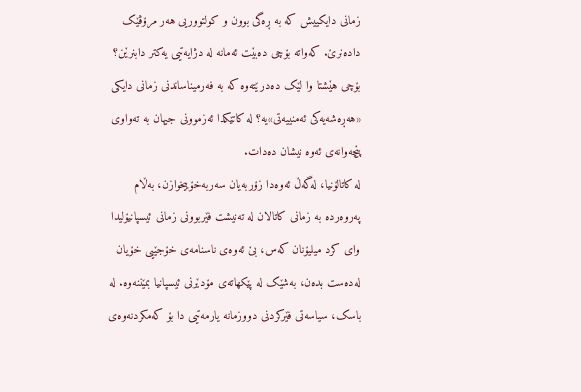زمانی دایکییش کە بە ڕەگی بوون و کولتووریی هەر مرۆڤێک دادەنرێ. کەواتە بۆچی دەبێت ئەمانە لە دژایەتیی یەکتر دابنرێن؟ بۆچی هێشتا وا لێک دەدرێتەوە کە بە فەرمیناساندنی زمانی دایکی «هەڕەشەیەکی ئەمنییەتی»یە؟ لە کاتێکدا ئەزموونی جیهان بە تەواوی پێچەوانەی ئەوە نیشان دەدات.
لە کاتالۆنیا، لەگەڵ ئەوەدا زۆربەیان سەربەخۆییخوازن، بەڵام پەروەردە بە زمانی کاتالان لە تەنیشت فێربوونی زمانی ئیسپانیۆلیدا وای کرد میلیۆنان کەس، بێ ئەوەی ناسنامەی خۆجێیی خۆیان لەدەست بدەن، بەشێک لە پێکهاتەی مۆدێرنی ئیسپانیا بمێننەوە. لە باسک، سیاسەتی فێرکردنی دووزمانە یارمەتیی دا بۆ کەمکردنەوەی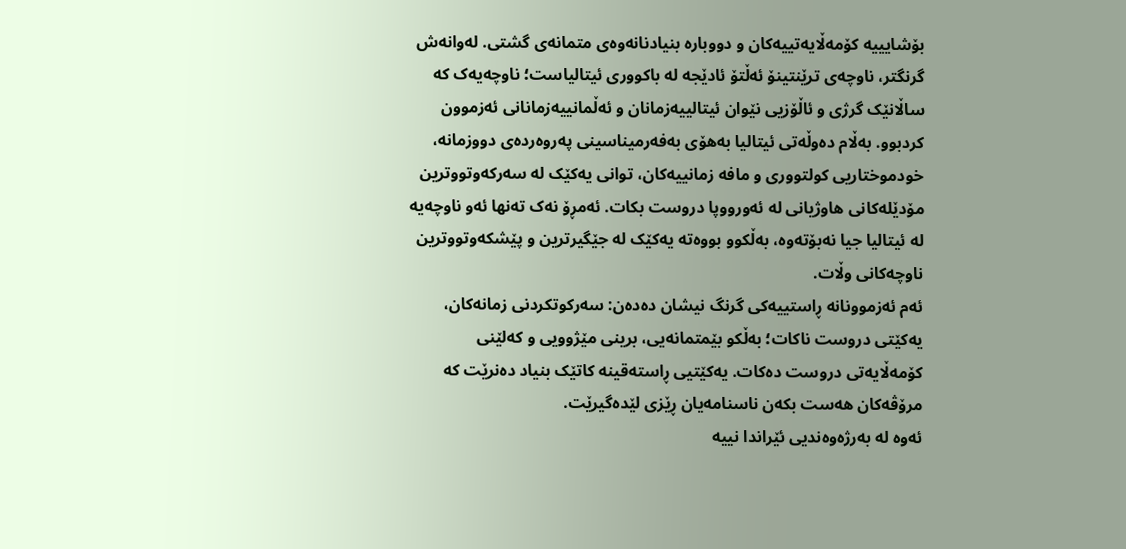بۆشایییە کۆمەڵایەتییەکان و دووبارە بنیادنانەوەی متمانەی گشتی. لەوانەش گرنگتر، ناوچەی ترێنتینۆ ئەڵتۆ ئادێجە لە باکووری ئیتالیاست؛ ناوچەیەک کە ساڵانێک گرژی و ئاڵۆزیی نێوان ئیتالییەزمانان و ئەڵمانییەزمانانی ئەزموون کردبوو. بەڵام دەوڵەتی ئیتالیا بەهۆی بەفەرمیناسینی پەروەردەی دووزمانە، خودموختاریی کولتووری و مافە زمانییەکان، توانی یەکێک لە سەرکەوتووترین مۆدێلەکانی هاوژیانی لە ئەورووپا دروست بکات. ئەمڕۆ نەک تەنها ئەو ناوچەیە لە ئیتالیا جیا نەبۆتەوە، بەڵکوو بووەتە یەکێک لە جێگیرترین و پێشکەوتووترین ناوچەکانی وڵات.
ئەم ئەزموونانە ڕاستییەکی گرنگ نیشان دەدەن: سەرکوتکردنی زمانەکان، یەکێتی دروست ناکات؛ بەڵکو بێمتمانەیی، برینی مێژوویی و کەلێنی کۆمەڵایەتی دروست دەکات. یەکێتیی ڕاستەقینە کاتێک بنیاد دەنرێت کە مرۆڤەکان هەست بکەن ناسنامەیان ڕێزی لێدەگیرێت.
ئەوە لە بەرژەوەندیی ئێراندا نییە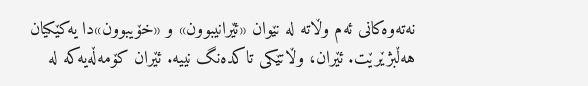نەتەوەکانی ئەم وڵاتە لە نێوان «ئێرانیبوون» و «خۆیبوون»دا یەکێکیان هەڵبژێرێت. ئێران، وڵاتێکی تاکدەنگ نییە. ئێران کۆمەڵەیەکە لە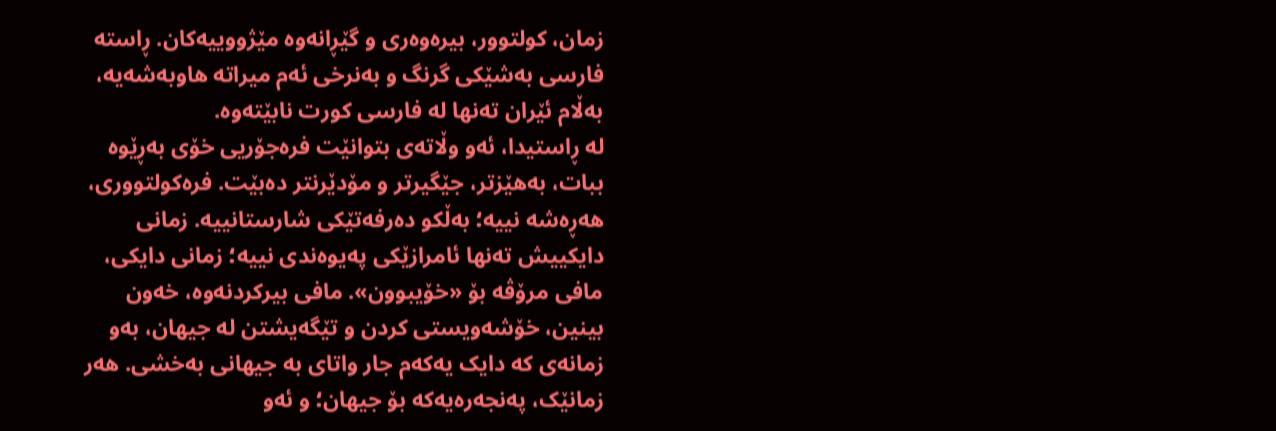زمان، کولتوور، بیرەوەری و گێڕانەوە مێژووییەکان. ڕاستە فارسی بەشێکی گرنگ و بەنرخی ئەم میراتە هاوبەشەیە، بەڵام ئێران تەنها لە فارسی کورت نابێتەوە.
لە ڕاستیدا، ئەو وڵاتەی بتوانێت فرەجۆریی خۆی بەڕێوە ببات، بەهێزتر، جێگیرتر و مۆدێرنتر دەبێت. فرەکولتووری، هەڕەشە نییە؛ بەڵکو دەرفەتێکی شارستانییە. زمانی دایکییش تەنها ئامرازێکی پەیوەندی نییە؛ زمانی دایکی، مافی مرۆڤە بۆ «خۆیبوون». مافی بیرکردنەوە، خەون بینین، خۆشەویستی کردن و تێگەیشتن لە جیهان، بەو زمانەی کە دایک یەکەم جار واتای بە جیهانی بەخشی. هەر زمانێک، پەنجەرەیەکە بۆ جیهان؛ و ئەو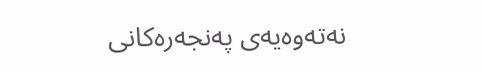نەتەوەیەی پەنجەرەکانی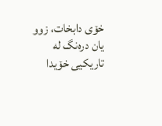خۆی دابخات، زوو یان درەنگ لە تاریکیی خۆیدا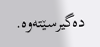دەگیرسێتەوە.